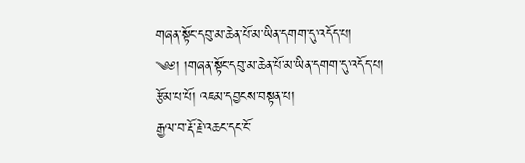གཞན་སྟོང་དབུ་མ་ཆེན་པོ་མ་ཡིན་དགག་དུ་འདོད་པ།
༄༅། །གཞན་སྟོང་དབུ་མ་ཆེན་པོ་མ་ཡིན་དགག་དུ་འདོད་པ།
རྩོམ་པ་པོ། འཇམ་དབྱངས་བསྟན་པ།
རྒྱལ་བ་རྡོ་རྗེ་འཆང་དང་ངོ་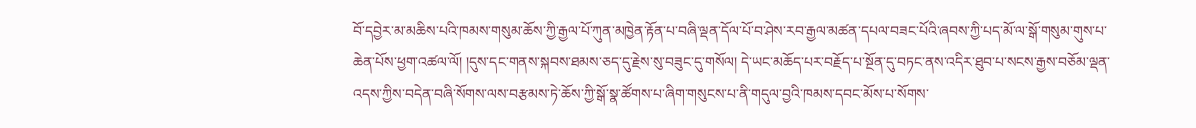བོ་དབྱེར་མ་མཆིས་པའི་ཁམས་གསུམ་ཆོས་ཀྱི་རྒྱལ་པོ་ཀུན་མཁྱེན་རྟོན་པ་བཞི་ལྡན་དོལ་པོ་བ་ཤེས་རབ་རྒྱལ་མཚན་དཔལ་བཟང་པོའི་ཞབས་ཀྱི་པད་མོ་ལ་སྒོ་གསུམ་གུས་པ་ཆེན་པོས་ཕྱག་འཚལ་ལོ། །དུས་དང་གནས་སྐབས་ཐམས་ཅད་དུ་རྗེས་སུ་བཟུང་དུ་གསོལ། དེ་ཡང་མཆོད་པར་བརྗོད་པ་སྔོན་དུ་བཏང་ནས་འདིར་ཐུབ་པ་སངས་རྒྱས་བཅོམ་ལྡན་འདས་ཀྱིས་བདེན་བཞི་སོགས་ལས་བརྩམས་ཏེ་ཆོས་ཀྱི་སྒོ་སྣ་ཚོགས་པ་ཞིག་གསུངས་པ་ནི་གདུལ་བྱའི་ཁམས་དབང་མོས་པ་སོགས་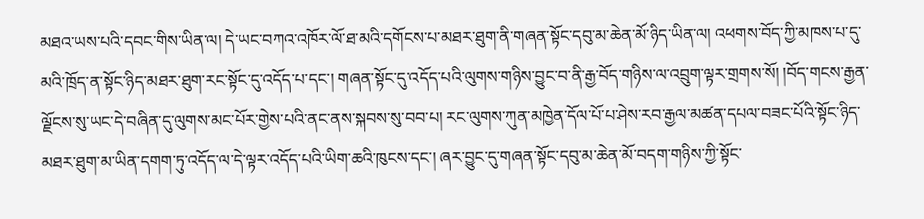མཐའ་ཡས་པའི་དབང་གིས་ཡིན་ལ། དེ་ཡང་བཀའ་འཁོར་ལོ་ཐ་མའི་དགོངས་པ་མཐར་ཐུག་ནི་གཞན་སྟོང་དབུ་མ་ཆེན་མོ་ཉིད་ཡིན་ལ། འཕགས་བོད་ཀྱི་མཁས་པ་དུ་མའི་ཁྲོད་ན་སྟོང་ཉིད་མཐར་ཐུག་རང་སྟོང་དུ་འདོད་པ་དང་། གཞན་སྟོང་དུ་འདོད་པའི་ལུགས་གཉིས་བྱུང་བ་ནི་རྒྱ་བོད་གཉིས་ལ་འབྲུག་ལྟར་གྲགས་སོ། །བོད་གངས་རྒྱན་ལྗོངས་སུ་ཡང་དེ་བཞིན་དུ་ལུགས་མང་པོར་གྱེས་པའི་ནང་ནས་སྐབས་སུ་བབ་པ། རང་ལུགས་ཀུན་མཁྱེན་དོལ་པོ་པ་ཤེས་རབ་རྒྱལ་མཚན་དཔལ་བཟང་པོའི་སྟོང་ཉིད་མཐར་ཐུག་མ་ཡིན་དགག་ཏུ་འདོད་ལ་དེ་ལྟར་འདོད་པའི་ཡིག་ཆའི་ཁུངས་དང་། ཞར་བྱུང་དུ་གཞན་སྟོང་དབུ་མ་ཆེན་མོ་བདག་གཉིས་ཀྱི་སྟོང་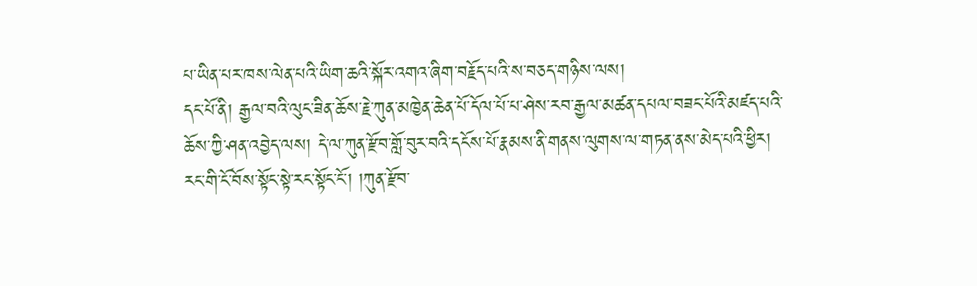པ་ཡིན་པར་ཁས་ལེན་པའི་ཡིག་ཆའི་སྐོར་འགའ་ཞིག་བརྗོད་པའི་ས་བཅད་གཉིས་ལས།
དང་པོ་ནི། རྒྱལ་བའི་ལུང་ཟིན་ཆོས་རྗེ་ཀུན་མཁྱེན་ཆེན་པོ་དོལ་པོ་པ་ཤེས་རབ་རྒྱལ་མཚན་དཔལ་བཟང་པོའི་མཛད་པའི་ཆོས་ཀྱི་ཤན་འབྱེད་ལས། དེ་ལ་ཀུན་རྫོབ་གློ་བུར་བའི་དངོས་པོ་རྣམས་ནི་གནས་ལུགས་ལ་གཏན་ནས་མེད་པའི་ཕྱིར། རང་གི་ངོ་བོས་སྟོང་སྟེ་རང་སྟོང་ངོ་། །ཀུན་རྫོབ་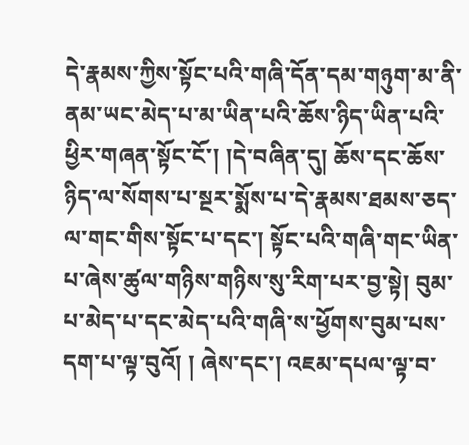དེ་རྣམས་ཀྱིས་སྟོང་པའི་གཞི་དོན་དམ་གཉུག་མ་ནི་ནམ་ཡང་མེད་པ་མ་ཡིན་པའི་ཆོས་ཉིད་ཡིན་པའི་ཕྱིར་གཞན་སྟོང་ངོ་། །དེ་བཞིན་དུ། ཆོས་དང་ཆོས་ཉིད་ལ་སོགས་པ་སྔར་སྨོས་པ་དེ་རྣམས་ཐམས་ཅད་ལ་གང་གིས་སྟོང་པ་དང་། སྟོང་པའི་གཞི་གང་ཡིན་པ་ཞེས་ཚུལ་གཉིས་གཉིས་སུ་རིག་པར་བྱ་སྟེ། བུམ་པ་མེད་པ་དང་མེད་པའི་གཞི་ས་ཕྱོགས་བུམ་པས་དག་པ་ལྟ་བུའོ། ། ཞེས་དང་། འཇམ་དཔལ་ལྟ་བ་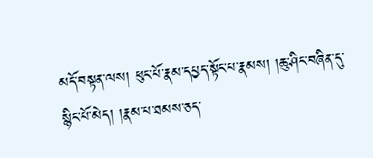མདོ་བསྟན་ལས། ཕུང་པོ་རྣམ་དཔྱད་སྟོང་པ་རྣམས། །ཆུ་ཤིང་བཞིན་དུ་སྙིང་པོ་མེད། །རྣམ་པ་ཐམས་ཅད་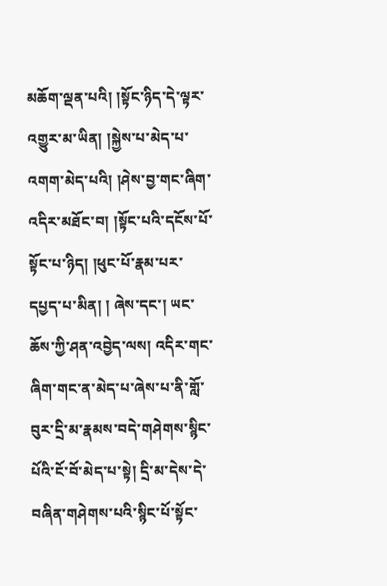མཆོག་ལྡན་པའི། །སྟོང་ཉིད་དེ་ལྟར་འགྱུར་མ་ཡིན། །སྐྱེས་པ་མེད་པ་འགག་མེད་པའི། །ཤེས་བྱ་གང་ཞིག་འདིར་མཐོང་བ། །སྟོང་པའི་དངོས་པོ་སྟོང་པ་ཉིད། །ཕུང་པོ་རྣམ་པར་དཔྱད་པ་མིན། ། ཞེས་དང་། ཡང་ཆོས་ཀྱི་ཤན་འབྱེད་ལས། འདིར་གང་ཞིག་གང་ན་མེད་པ་ཞེས་པ་ནི་གློ་བུར་དྲི་མ་རྣམས་བདེ་གཤེགས་སྙིང་པོའི་ངོ་བོ་མེད་པ་སྟེ། དྲི་མ་དེས་དེ་བཞིན་གཤེགས་པའི་སྙིང་པོ་སྟོང་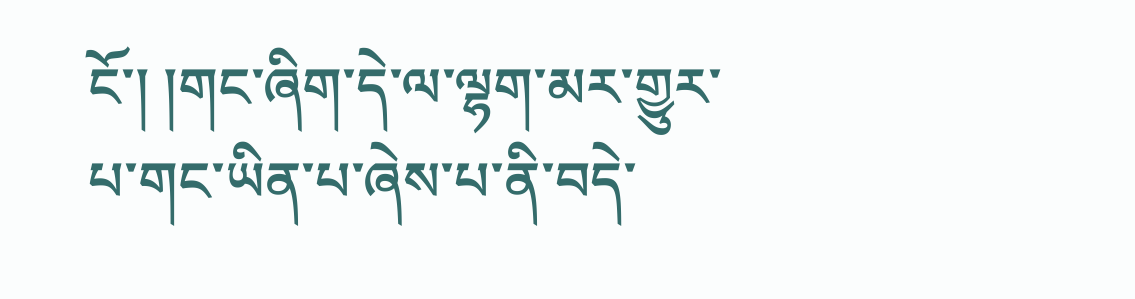ངོ་། །གང་ཞིག་དེ་ལ་ལྷག་མར་གྱུར་པ་གང་ཡིན་པ་ཞེས་པ་ནི་བདེ་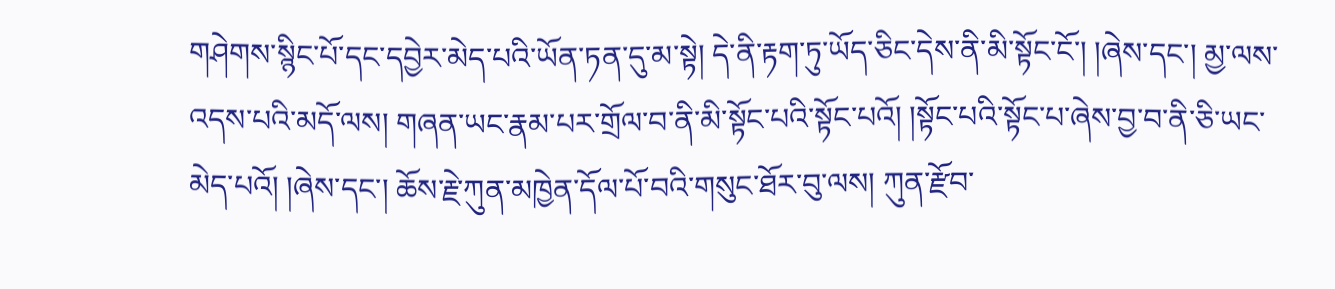གཤེགས་སྙིང་པོ་དང་དབྱེར་མེད་པའི་ཡོན་ཏན་དུ་མ་སྟེ། དེ་ནི་རྟག་ཏུ་ཡོད་ཅིང་དེས་ནི་མི་སྟོང་ངོ་། །ཞེས་དང་། མྱ་ལས་འདས་པའི་མདོ་ལས། གཞན་ཡང་རྣམ་པར་གྲོལ་བ་ནི་མི་སྟོང་པའི་སྟོང་པའོ། །སྟོང་པའི་སྟོང་པ་ཞེས་བྱ་བ་ནི་ཅི་ཡང་མེད་པའོ། །ཞེས་དང་། ཆོས་རྗེ་ཀུན་མཁྱེན་དོལ་པོ་བའི་གསུང་ཐོར་བུ་ལས། ཀུན་རྫོབ་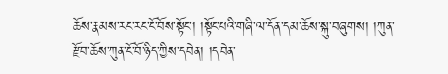ཆོས་རྣམས་རང་རང་ངོ་བོས་སྟོང་། །སྟོང་པའི་གཞི་ལ་དོན་དམ་ཆོས་སྐུ་བཞུགས། །ཀུན་རྫོབ་ཆོས་ཀུན་ངོ་བོ་ཉིད་ཀྱིས་དབེན། །དབེན་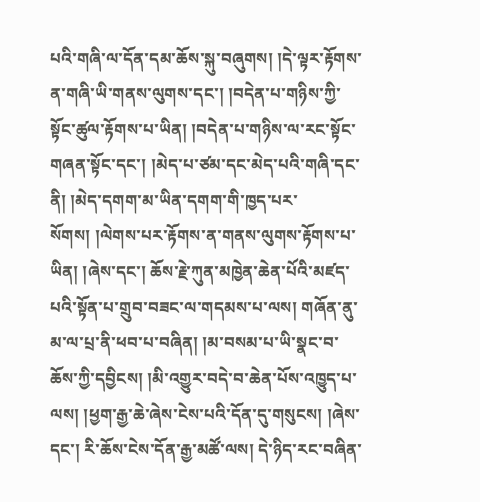པའི་གཞི་ལ་དོན་དམ་ཆོས་སྐུ་བཞུགས། །དེ་ལྟར་རྟོགས་ན་གཞི་ཡི་གནས་ལུགས་དང་། །བདེན་པ་གཉིས་ཀྱི་སྟོང་ཚུལ་རྟོགས་པ་ཡིན། །བདེན་པ་གཉིས་ལ་རང་སྟོང་གཞན་སྟོང་དང་། །མེད་པ་ཙམ་དང་མེད་པའི་གཞི་དང་ནི། །མེད་དགག་མ་ཡིན་དགག་གི་ཁྱད་པར་སོགས། །ལེགས་པར་རྟོགས་ན་གནས་ལུགས་རྟོགས་པ་ཡིན། །ཞེས་དང་། ཆོས་རྗེ་ཀུན་མཁྱེན་ཆེན་པོའི་མཛད་པའི་སྟོན་པ་གྲུབ་བཟང་ལ་གདམས་པ་ལས། གཞོན་ནུ་མ་ལ་པྲ་ནི་ཕབ་པ་བཞིན། །མ་བསམ་པ་ཡི་སྣང་བ་ཆོས་ཀྱི་དབྱིངས། །མི་འགྱུར་བདེ་བ་ཆེན་པོས་འཁྱུད་པ་ལས། །ཕྱག་རྒྱ་ཆེ་ཞེས་ངེས་པའི་དོན་དུ་གསུངས། །ཞེས་དང་། རི་ཆོས་ངེས་དོན་རྒྱ་མཚོ་ལས། དེ་ཉིད་རང་བཞིན་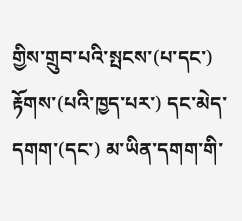གྱིས་གྲུབ་པའི་སྤངས་(པ་དང་) རྟོགས་(པའི་ཁྱད་པར་) དང་མེད་དགག་(དང་) མ་ཡིན་དགག་གི་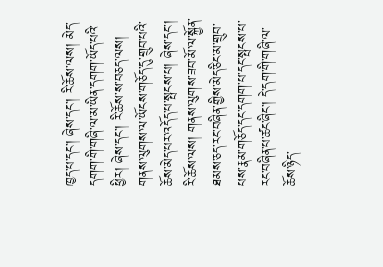ཁྱད་པ་དང་། ཞེས་དང་། རི་ཆོས་ལས། མེད་དགག་གི་གཞི་ལ་མ་ཡིན་དགག་ཡོད་པའི་ཕྱིར། ཞེས་དང་། རི་ཆོས་ས་བཅད་ལས། གནས་ལུགས་ལ་ཡོངས་གཅོད་དུ་གྲུབ་པའི་ཆོས་མེད་པར་འདོད་པ་སྤངས་པ། ཞེས་དང་། རི་ཆོས་ལས། གནས་ལུགས་ཟབ་མོ་ལ་སྐྱོན་ཐམས་ཅད་རང་བཞིན་གྱིས་མེད་ཅིང་མ་གྲུབ་པས་རྣམ་གཅོད་དང་དགག་པ་དང་སྤངས་པ་རང་བཞིན་པ་ཚང་ཞིང་། དེ་དག་གི་གཞི་ལ་ཆོས་ཉིད་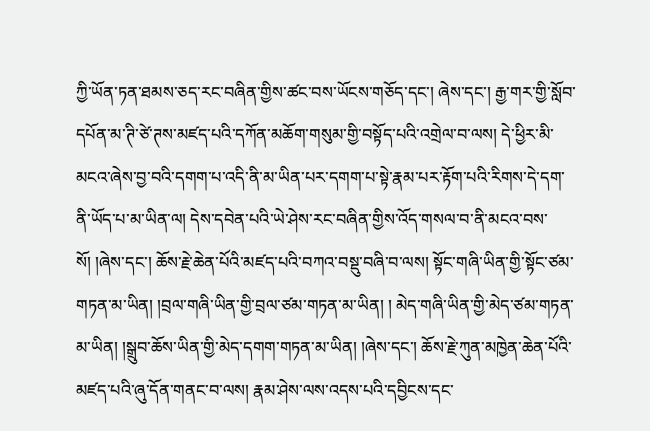ཀྱི་ཡོན་ཏན་ཐམས་ཅད་རང་བཞིན་གྱིས་ཚང་བས་ཡོངས་གཅོད་དང་། ཞེས་དང་། རྒྱ་གར་གྱི་སློབ་དཔོན་མ་ཊི་ཙེ་ཊས་མཛད་པའི་དཀོན་མཆོག་གསུམ་གྱི་བསྟོད་པའི་འགྲེལ་བ་ལས། དེ་ཕྱིར་མི་མངའ་ཞེས་བྱ་བའི་དགག་པ་འདི་ནི་མ་ཡིན་པར་དགག་པ་སྟེ་རྣམ་པར་རྟོག་པའི་རིགས་དེ་དག་ནི་ཡོད་པ་མ་ཡིན་ལ། དེས་དབེན་པའི་ཡེ་ཤེས་རང་བཞིན་གྱིས་འོད་གསལ་བ་ནི་མངའ་བས་སོ། །ཞེས་དང་། ཆོས་རྗེ་ཆེན་པོའི་མཛད་པའི་བཀའ་བསྡུ་བཞི་བ་ལས། སྟོང་གཞི་ཡིན་གྱི་སྟོང་ཙམ་གཏན་མ་ཡིན། །བྲལ་གཞི་ཡིན་གྱི་བྲལ་ཙམ་གཏན་མ་ཡིན། ། མེད་གཞི་ཡིན་གྱི་མེད་ཙམ་གཏན་མ་ཡིན། །སྒྲུབ་ཆོས་ཡིན་གྱི་མེད་དགག་གཏན་མ་ཡིན། །ཞེས་དང་། ཆོས་རྗེ་ཀུན་མཁྱེན་ཆེན་པོའི་མཛད་པའི་ཞུ་དོན་གནང་བ་ལས། རྣམ་ཤེས་ལས་འདས་པའི་དབྱིངས་དང་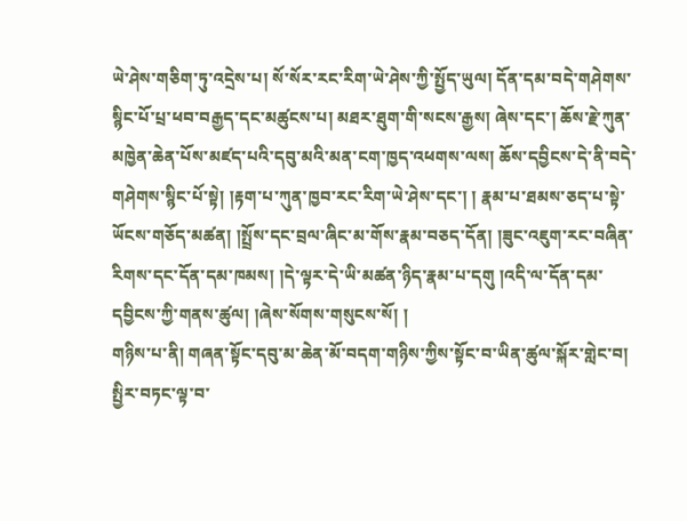ཡེ་ཤེས་གཅིག་ཏུ་འདྲེས་པ། སོ་སོར་རང་རིག་ཡེ་ཤེས་ཀྱི་སྤྱོད་ཡུལ། དོན་དམ་བདེ་གཤེགས་སྙིང་པོ་པྲ་ཕབ་བརྒྱད་དང་མཚུངས་པ། མཐར་ཐུག་གི་སངས་རྒྱས། ཞེས་དང་། ཆོས་རྗེ་ཀུན་མཁྱེན་ཆེན་པོས་མཛད་པའི་དབུ་མའི་མན་ངག་ཁྱད་འཕགས་ལས། ཆོས་དབྱིངས་དེ་ནི་བདེ་གཤེགས་སྙིང་པོ་སྟེ། །རྟག་པ་ཀུན་ཁྱབ་རང་རིག་ཡེ་ཤེས་དང་། ། རྣམ་པ་ཐམས་ཅད་པ་སྟེ་ཡོངས་གཅོད་མཚན། །སྤྲོས་དང་བྲལ་ཞིང་མ་གོས་རྣམ་བཅད་དོན། །ཟུང་འཇུག་རང་བཞིན་རིགས་དང་དོན་དམ་ཁམས། །དེ་ལྟར་དེ་ཡི་མཚན་ཉིད་རྣམ་པ་དགུ །འདི་ལ་དོན་དམ་དབྱིངས་ཀྱི་གནས་ཚུལ། །ཞེས་སོགས་གསུངས་སོ། །
གཉིས་པ་ནི། གཞན་སྟོང་དབུ་མ་ཆེན་མོ་བདག་གཉིས་ཀྱིས་སྟོང་བ་ཡིན་ཚུལ་སྐོར་གླེང་བ། སྤྱིར་བཏང་ལྟ་བ་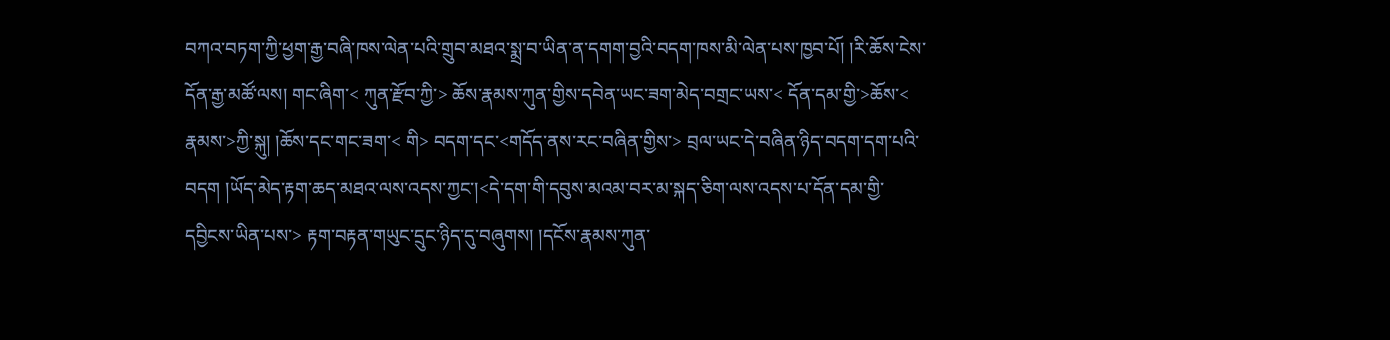བཀའ་བཏག་ཀྱི་ཕྱག་རྒྱ་བཞི་ཁས་ལེན་པའི་གྲུབ་མཐའ་སྨྲ་བ་ཡིན་ན་དགག་བྱའི་བདག་ཁས་མི་ལེན་པས་ཁྱབ་པོ། །རི་ཆོས་ངེས་དོན་རྒྱ་མཚོ་ལས། གང་ཞིག་< ཀུན་རྫོབ་ཀྱི་> ཆོས་རྣམས་ཀུན་གྱིས་དབེན་ཡང་ཟག་མེད་བགྲང་ཡས་< དོན་དམ་གྱི་>ཆོས་< རྣམས་>ཀྱི་སྐུ། །ཆོས་དང་གང་ཟག་< གི> བདག་དང་<གདོད་ནས་རང་བཞིན་གྱིས་> བྲལ་ཡང་དེ་བཞིན་ཉིད་བདག་དག་པའི་བདག །ཡོད་མེད་རྟག་ཆད་མཐའ་ལས་འདས་ཀྱང་།<དེ་དག་གི་དབུས་མའམ་བར་མ་སྐད་ཅིག་ལས་འདས་པ་དོན་དམ་གྱི་དབྱིངས་ཡིན་པས་> རྟག་བརྟན་གཡུང་དྲུང་ཉིད་དུ་བཞུགས། །དངོས་རྣམས་ཀུན་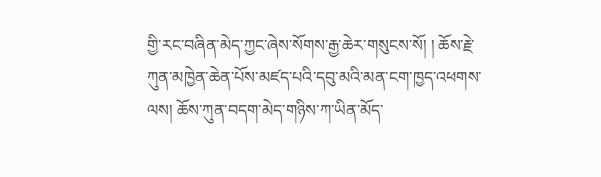གྱི་རང་བཞིན་མེད་ཀྱང་ཞེས་སོགས་རྒྱ་ཆེར་གསུངས་སོ། ། ཆོས་རྗེ་ཀུན་མཁྱེན་ཆེན་པོས་མཛད་པའི་དབུ་མའི་མན་ངག་ཁྱད་འཕགས་ལས། ཆོས་ཀུན་བདག་མེད་གཉིས་ཀ་ཡིན་མོད་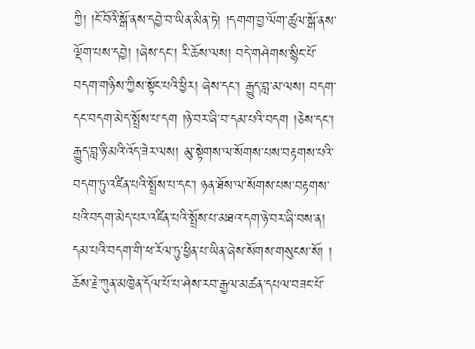ཀྱི། །ངོ་བོའི་སྒོ་ནས་དབྱེ་བ་ཡིན་མིན་ཏེ། །དགག་བྱ་ལོག་ཚུལ་སྒོ་ནས་ལྡོག་པས་དབྱེ། །ཞེས་དང་། རི་ཆོས་ལས། བདེ་གཤེགས་སྙིང་པོ་བདག་གཉིས་ཀྱིས་སྟོང་པའི་ཕྱིར། ཞེས་དང་། རྒྱུད་བླ་མ་ལས། བདག་དང་བདག་མེད་སྤྲོས་པ་དག །ཉེ་བར་ཞི་བ་དམ་པའི་བདག །ཅེས་དང་། རྒྱུད་བླ་ཉི་མའི་འོད་ཟེར་ལས། མུ་སྟེགས་ལ་སོགས་པས་བརྟགས་པའི་བདག་ཏུ་འཛིན་པའི་སྤྲོས་པ་དང་། ཉན་ཐོས་ལ་སོགས་པས་བརྟགས་པའི་བདག་མེད་པར་འཛིན་པའི་སྤྲོས་པ་མཐའ་དག་ཉེ་བར་ཞི་བས་ན། དམ་པའི་བདག་གི་ཕ་རོལ་ཏུ་ཕྱིན་པ་ཡིན་ཞེས་སོགས་གསུངས་སོ། །
ཆོས་རྗེ་ཀུན་མཁྱེན་དོལ་པོ་པ་ཤེས་རབ་རྒྱལ་མཚན་དཔལ་བཟང་པོ་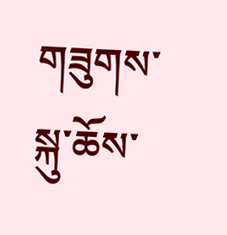གཟུགས་སྐུ་ཆོས་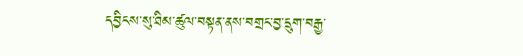དབྱིངས་སུ་ཐིམ་ཚུལ་བསྟན་ནས་བགྲང་བྱ་དྲུག་བརྒྱ་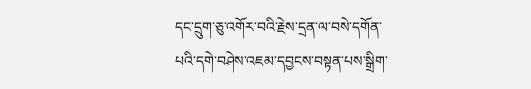དང་དྲུག་ཅུ་འགོར་བའི་རྗེས་དྲན་ལ་བསེ་དགོན་པའི་དགེ་བཤེས་འཇམ་དབྱངས་བསྟན་པས་སྒྲིག་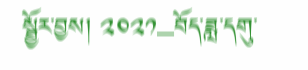སྦྱོར་བྱས། ༢༠༢༡–བོད་ཟླ་དགུ་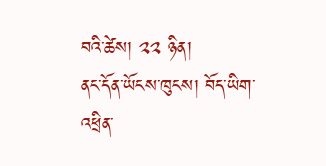བའི་ཚེས། ༢༢ ཉིན།
ནང་དོན་ཡོངས་ཁུངས། བོད་ཡིག་འཕྲིན་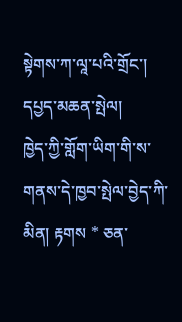སྟེགས་ཀ་ལཱ་པའི་གྲོང་།
དཔྱད་མཆན་སྤེལ།
ཁྱེད་ཀྱི་གློག་ཡིག་གི་ས་གནས་དེ་ཁྱབ་སྤེལ་བྱེད་ཀི་མིན། རྟགས * ཅན་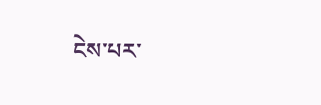ངེས་པར་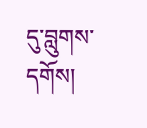དུ་བླུགས་དགོས།